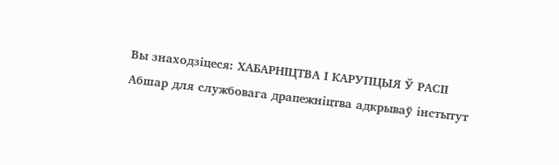Вы знаходзіцеся: ХАБАРНІЦТВА І КАРУПЦЫЯ Ў РАСІІ
Абшар для службовага драпежніцтва адкрываў інстытут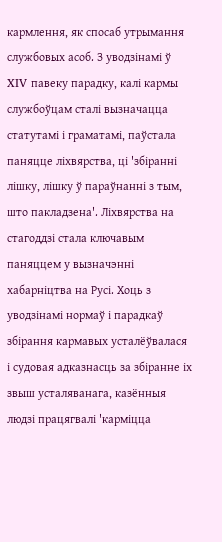кармлення, як спосаб утрымання службовых асоб. З уводзінамі ў XIV павеку парадку, калі кармы службоўцам сталі вызначацца статутамі і граматамі, паўстала паняцце ліхвярства, ці 'збіранні лішку, лішку ў параўнанні з тым, што пакладзена'. Ліхвярства на стагоддзі стала ключавым паняццем у вызначэнні хабарніцтва на Русі. Хоць з уводзінамі нормаў і парадкаў збірання кармавых усталёўвалася і судовая адказнасць за збіранне іх звыш усталяванага, казённыя людзі працягвалі 'карміцца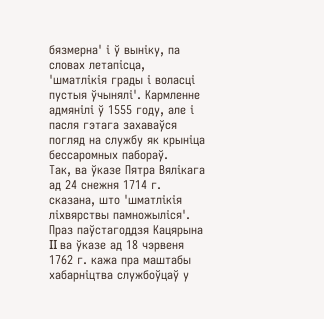бязмерна' і ў выніку, па словах летапісца, 'шматлікія грады і воласці пустыя ўчынялі'. Кармленне адмянілі ў 1555 году, але і пасля гэтага захаваўся погляд на службу як крыніца бессаромных пабораў.
Так, ва ўказе Пятра Вялікага ад 24 снежня 1714 г. сказана, што 'шматлікія ліхвярствы памножыліся'. Праз паўстагоддзя Кацярына II ва ўказе ад 18 чэрвеня 1762 г. кажа пра маштабы хабарніцтва службоўцаў у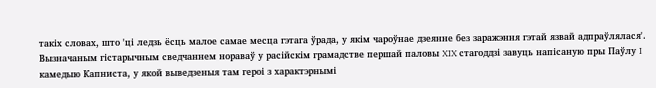такіх словах, што 'ці ледзь ёсць малое самае месца гэтага ўрада, у якім чароўнае дзеянне без заражэння гэтай язвай адпраўлялася'. Вызначаным гістарычным сведчаннем нораваў у расійскім грамадстве першай паловы XIX стагоддзі завуць напісаную пры Паўлу I камедыю Капниста, у якой выведзеныя там героі з характэрнымі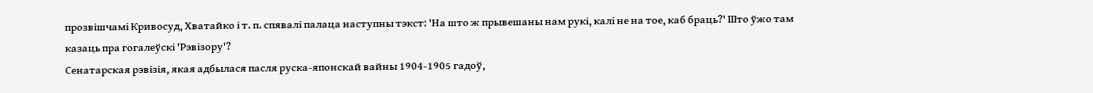прозвішчамі Кривосуд, Хватайко і т. п. спявалі палаца наступны тэкст: 'На што ж прывешаны нам рукі, калі не на тое, каб браць?' Што ўжо там казаць пра гогалеўскі 'Рэвізору'?
Сенатарская рэвізія, якая адбылася пасля руска-японскай вайны 1904-1905 гадоў,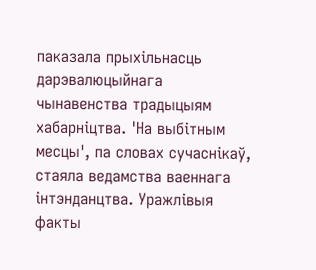паказала прыхільнасць дарэвалюцыйнага чынавенства традыцыям хабарніцтва. 'На выбітным месцы', па словах сучаснікаў, стаяла ведамства ваеннага інтэнданцтва. Уражлівыя факты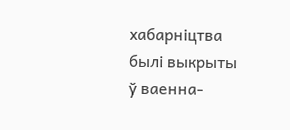хабарніцтва былі выкрыты ў ваенна-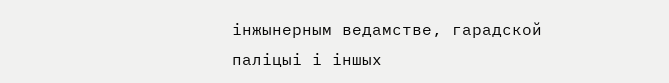інжынерным ведамстве, гарадской паліцыі і іншых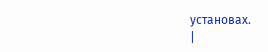установах.
|